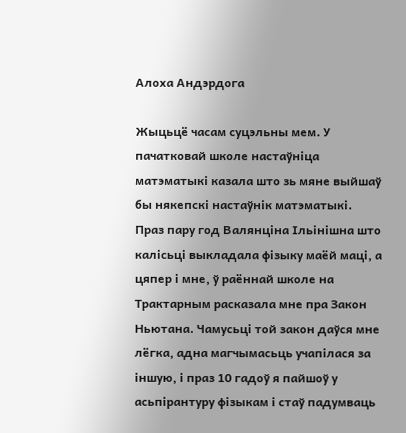Алоха Андэрдога

Жыцьцё часам суцэльны мем. У пачатковай школе настаўніца матэматыкі казала што зь мяне выйшаў бы някепскі настаўнік матэматыкі. Праз пару год Валянціна Ільінішна што калісьці выкладала фізыку маёй маці, а цяпер і мне, ў раённай школе на Трактарным расказала мне пра Закон Ньютана. Чамусьці той закон даўся мне лёгка, адна магчымасьць учапілася за іншую, і праз 10 гадоў я пайшоў у асьпірантуру фізыкам і стаў падумваць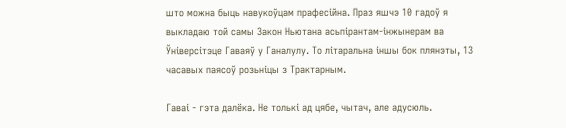што можна быць навукоўцам прафесійна. Праз яшчэ 10 гадоў я выкладаю той самы Закон Ньютана асьпірантам-інжынерам ва Ўніверсітэце Гаваяў у Ганалулу. То літаральна іншы бок плянэты, 13 часавых паясоў розьніцы з Трактарным.

Гаваі - гэта далёка. Не толькі ад цябе, чытач, але адусюль.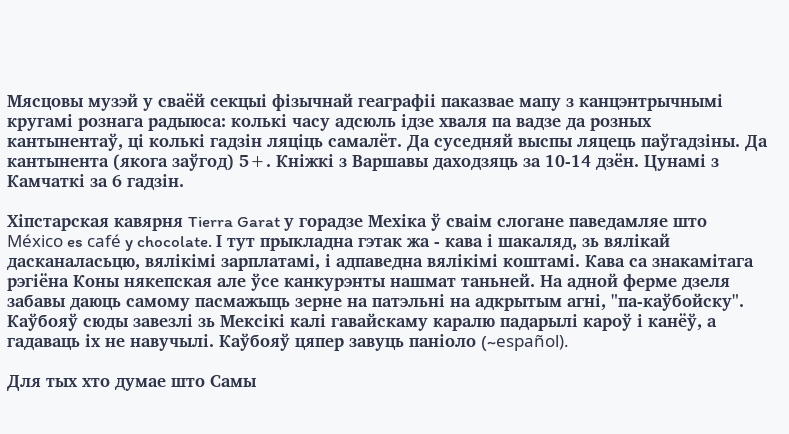Мясцовы музэй у сваёй секцыі фізычнай геаграфіі паказвае мапу з канцэнтрычнымі кругамі рознага радыюса: колькі часу адсюль ідзе хваля па вадзе да розных кантынентаў, ці колькі гадзін ляціць самалёт. Да суседняй выспы ляцець паўгадзіны. Да кантынента (якога заўгод) 5+. Кніжкі з Варшавы даходзяць за 10-14 дзён. Цунамі з Камчаткі за 6 гадзін.

Хіпстарская кавярня Tierra Garat у горадзе Мехіка ў сваім слогане паведамляе што México es café y chocolate. І тут прыкладна гэтак жа - кава і шакаляд, зь вялікай дасканаласьцю, вялікімі зарплатамі, і адпаведна вялікімі коштамі. Кава са знакамітага рэгіёна Коны някепская але ўсе канкурэнты нашмат таньней. На адной ферме дзеля забавы даюць самому пасмажыць зерне на патэльні на адкрытым агні, "па-каўбойску". Каўбояў сюды завезлі зь Мексікі калі гавайскаму каралю падарылі кароў і канёў, а гадаваць іх не навучылі. Каўбояў цяпер завуць паніоло (~español).

Для тых хто думае што Самы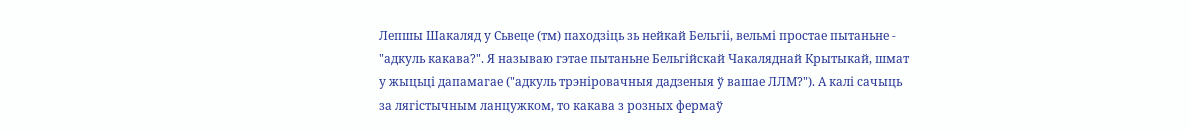Лепшы Шакаляд у Сьвеце (тм) паходзіць зь нейкай Бельгіі, вельмі простае пытаньне - "адкуль какава?". Я называю гэтае пытаньне Бельгійскай Чакаляднай Крытыкай, шмат у жыцьці дапамагае ("адкуль трэніровачныя дадзеныя ў вашае ЛЛМ?"). А калі сачыць за лягістычным ланцужком, то какава з розных фермаў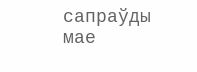сапраўды мае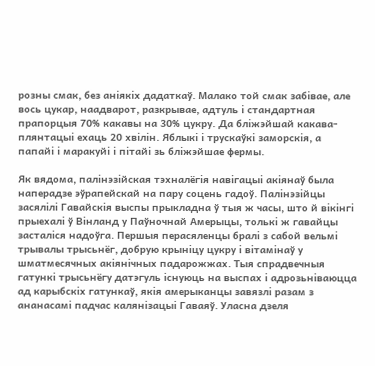розны смак, без аніякіх дадаткаў. Малако той смак забівае, але вось цукар, наадварот, разкрывае, адтуль і стандартная прапорцыя 70% какавы на 30% цукру. Да бліжэйшай какава-плянтацыі ехаць 20 хвілін. Яблыкі і трускаўкі заморскія, а папайі і маракуйі і пітайі зь бліжэйшае фермы.

Як вядома, палінэзійская тэхналёгія навігацыі акіянаў была наперадзе эўрапейскай на пару соцень гадоў. Палінэзійцы засялілі Гавайскія выспы прыкладна ў тыя ж часы, што й вікінгі прыехалі ў Вінланд у Паўночнай Амерыцы, толькі ж гавайцы засталіся надоўга. Першыя перасяленцы бралі з сабой вельмі трывалы трысьнёг, добрую крыніцу цукру і вітамінаў у шматмесячных акіянічных падарожжах. Тыя спрадвечныя гатункі трысьнёгу датэгуль існуюць на выспах і адрозьніваюцца ад карыбскіх гатункаў, якія амерыканцы завязлі разам з ананасамі падчас калянізацыі Гаваяў. Уласна дзеля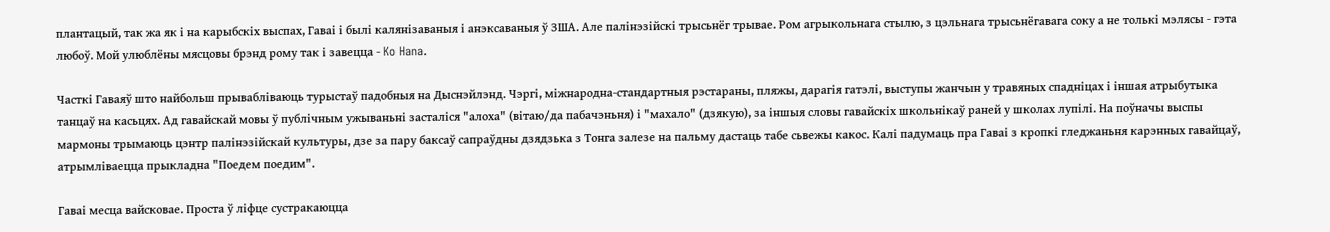плантацый, так жа як і на карыбскіх выспах, Гаваі і былі калянізаваныя і анэксаваныя ў ЗША. Але палінэзійскі трысьнёг трывае. Ром агрыкольнага стылю, з цэльнага трысьнёгавага соку а не толькі мэлясы - гэта любоў. Мой улюблёны мясцовы брэнд рому так і завецца - Ko Hana.

Часткі Гаваяў што найбольш прывабліваюць турыстаў падобныя на Дыснэйлэнд. Чэргі, міжнародна-стандартныя рэстараны, пляжы, дарагія гатэлі, выступы жанчын у травяных спадніцах і іншая атрыбутыка танцаў на касьцях. Ад гавайскай мовы ў публічным ужываньні засталіся "алоха" (вітаю/да пабачэньня) і "махало" (дзякую), за іншыя словы гавайскіх школьнікаў раней у школах лупілі. На поўначы выспы мармоны трымаюць цэнтр палінэзійскай культуры, дзе за пару баксаў сапраўдны дзядзька з Тонга залезе на пальму дастаць табе сьвежы какос. Калі падумаць пра Гаваі з кропкі гледжаньня карэнных гавайцаў, атрымліваецца прыкладна "Поедем поедим".

Гаваі месца вайсковае. Проста ў ліфце сустракаюцца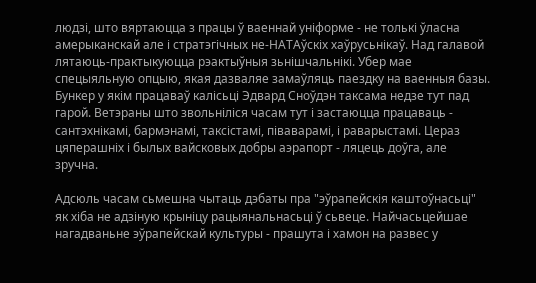людзі, што вяртаюцца з працы ў ваеннай уніформе - не толькі ўласна амерыканскай але і стратэгічных не-НАТАўскіх хаўрусьнікаў. Над галавой лятаюць-практыкуюцца рэактыўныя зьнішчальнікі. Убер мае спецыяльную опцыю, якая дазваляе замаўляць паездку на ваенныя базы. Бункер у якім працаваў калісьці Эдвард Сноўдэн таксама недзе тут пад гарой. Ветэраны што звольніліся часам тут і застаюцца працаваць - сантэхнікамі, бармэнамі, таксістамі, піваварамі, і раварыстамі. Цераз цяперашніх і былых вайсковых добры аэрапорт - ляцець доўга, але зручна.

Адсюль часам сьмешна чытаць дэбаты пра "эўрапейскія каштоўнасьці" як хіба не адзіную крыніцу рацыянальнасьці ў сьвеце. Найчасьцейшае нагадваньне эўрапейскай культуры - прашута і хамон на развес у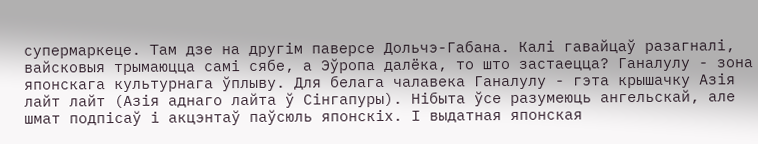супермаркеце. Там дзе на другім паверсе Дольчэ-Габана. Калі гавайцаў разагналі, вайсковыя трымаюцца самі сябе, а Эўропа далёка, то што застаецца? Ганалулу - зона японскага культурнага ўплыву. Для белага чалавека Ганалулу - гэта крышачку Азія лайт лайт (Азія аднаго лайта ў Сінгапуры). Нібыта ўсе разумеюць ангельскай, але шмат подпісаў і акцэнтаў паўсюль японскіх. І выдатная японская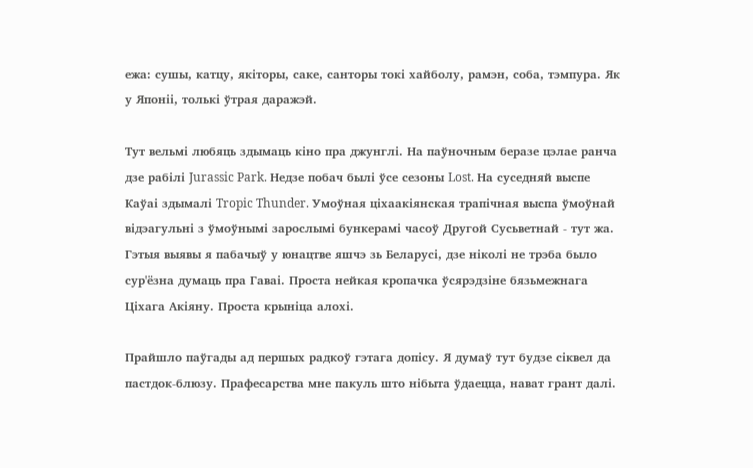ежа: сушы, катцу, якіторы, саке, санторы токі хайболу, рамэн, соба, тэмпура. Як у Японіі, толькі ўтрая даражэй.

Тут вельмі любяць здымаць кіно пра джунглі. На паўночным беразе цэлае ранча дзе рабілі Jurassic Park. Недзе побач былі ўсе сезоны Lost. На суседняй выспе Каўаі здымалі Tropic Thunder. Умоўная ціхаакіянская трапічная выспа ўмоўнай відэагульні з ўмоўнымі зарослымі бункерамі часоў Другой Сусьветнай - тут жа. Гэтыя выявы я пабачыў у юнацтве яшчэ зь Беларусі, дзе ніколі не трэба было сур'ёзна думаць пра Гаваі. Проста нейкая кропачка ўсярэдзіне бязьмежнага Ціхага Акіяну. Проста крыніца алохі.

Прайшло паўгады ад першых радкоў гэтага допісу. Я думаў тут будзе сіквел да пастдок-блюзу. Прафесарства мне пакуль што нібыта ўдаецца, нават грант далі.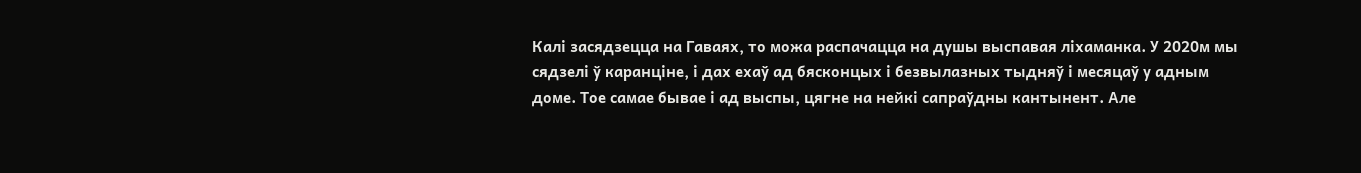Калі засядзецца на Гаваях, то можа распачацца на душы выспавая ліхаманка. У 2020м мы сядзелі ў каранціне, і дах ехаў ад бясконцых і безвылазных тыдняў і месяцаў у адным доме. Тое самае бывае і ад выспы, цягне на нейкі сапраўдны кантынент. Але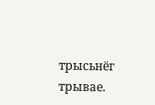трысьнёг трывае.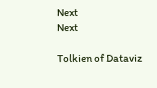Next
Next

Tolkien of Dataviz